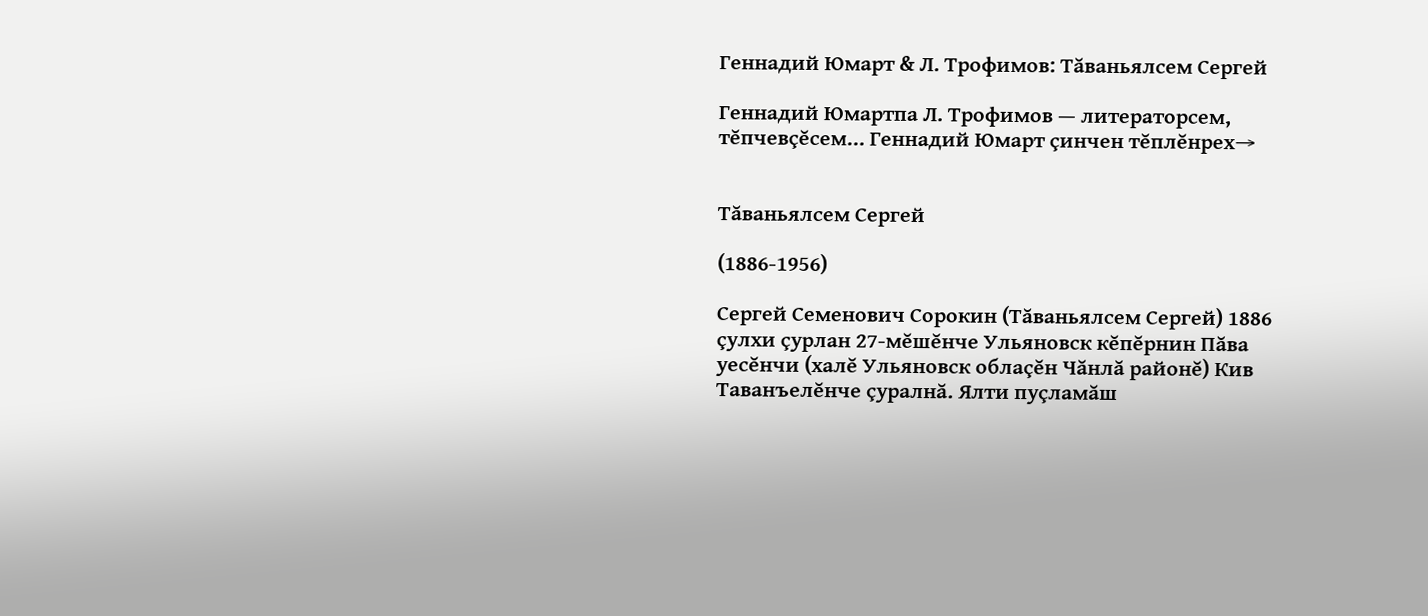Геннадий Юмарт & Л. Трофимов: Тăваньялсем Сергей

Геннадий Юмартпа Л. Трофимов — литераторсем, тĕпчевçĕсем… Геннадий Юмарт çинчен тĕплĕнрех→


Тăваньялсем Сергей

(1886-1956)

Сергей Семенович Сорокин (Тăваньялсем Сергей) 1886 çулхи çурлан 27-мĕшĕнче Ульяновск кĕпĕрнин Пăва уесĕнчи (халĕ Ульяновск облаçĕн Чăнлă районĕ) Кив Таванъелĕнче çуралнă. Ялти пуçламăш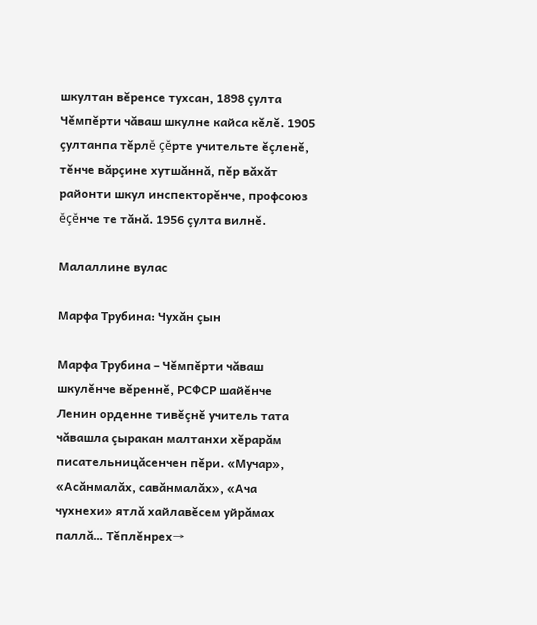шкултан вĕренсе тухсан, 1898 çулта Чĕмпĕрти чăваш шкулне кайса кĕлĕ. 1905 çултанпа тĕрлĕ çĕрте учительте ĕçленĕ, тĕнче вăрçине хутшăннă, пĕр вăхăт районти шкул инспекторĕнче, профсоюз ĕçĕнче те тăнă. 1956 çулта вилнĕ.

Малаллине вулас

Марфа Трубина: Чухăн çын

Марфа Трубина – Чĕмпĕрти чăваш шкулĕнче вĕреннĕ, РСФСР шайĕнче Ленин орденне тивĕçнĕ учитель тата чăвашла çыракан малтанхи хĕрарăм писательницăсенчен пĕри. «Мучар», «Асăнмалăх, савăнмалăх», «Ача чухнехи» ятлă хайлавĕсем уйрăмах паллă… Тĕплĕнрех→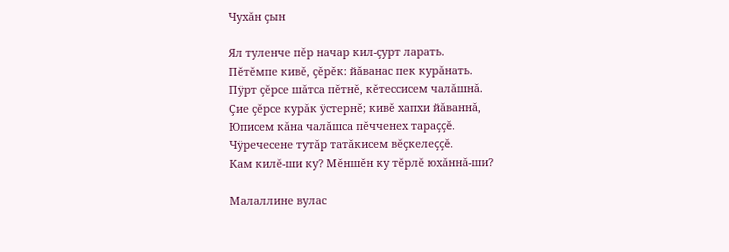Чухăн çын

Ял туленче пĕр начар кил-çурт ларать.
Пĕтĕмпе кивĕ, çĕрĕк: йăванас пек курăнать.
Пÿрт çĕрсе шăтса пĕтнĕ, кĕтессисем чалăшнă.
Çие çĕрсе курăк ÿстернĕ; кивĕ хапхи йăваннă,
Юписем кăна чалăшса пĕчченех тараççĕ.
Чÿречесене тутăр татăкисем вĕçкелеççĕ.
Кам килĕ-ши ку? Мĕншĕн ку тĕрлĕ юхăннă-ши?

Малаллине вулас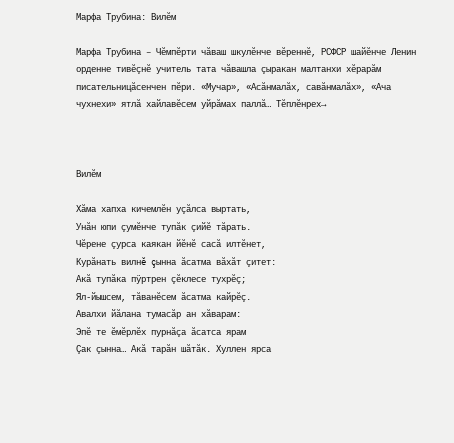Марфа Трубина: Вилĕм

Марфа Трубина – Чĕмпĕрти чăваш шкулĕнче вĕреннĕ, РСФСР шайĕнче Ленин орденне тивĕçнĕ учитель тата чăвашла çыракан малтанхи хĕрарăм писательницăсенчен пĕри. «Мучар», «Асăнмалăх, савăнмалăх», «Ача чухнехи» ятлă хайлавĕсем уйрăмах паллă… Тĕплĕнрех→



Вилĕм

Хăма хапха кичемлĕн уçăлса выртать,
Унăн юпи çумĕнче тупăк çийĕ тăрать.
Чĕрене çурса каякан йĕнĕ сасă илтĕнет,
Курăнать вилнĕ çынна ăсатма вăхăт çитет:
Акă тупăка пÿртрен çĕклесе тухрĕç;
Ял-йышсем, тăванĕсем ăсатма кайрĕç.
Авалхи йăлана тумасăр ан хăварам:
Эпĕ те ĕмĕрлĕх пурнăçа ăсатса ярам
Çак çынна… Акă тарăн шăтăк. Хуллен ярса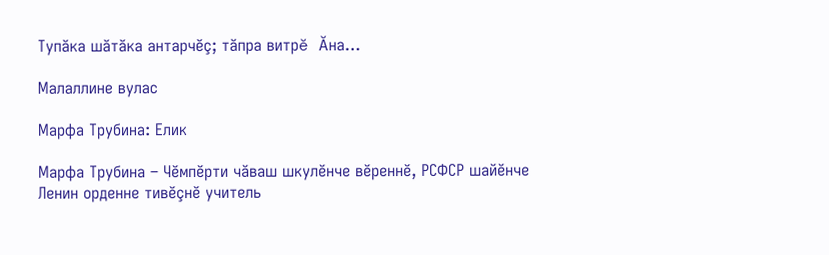Тупăка шăтăка антарчĕç; тăпра витрĕ Ăна…

Малаллине вулас

Марфа Трубина: Елик

Марфа Трубина – Чĕмпĕрти чăваш шкулĕнче вĕреннĕ, РСФСР шайĕнче Ленин орденне тивĕçнĕ учитель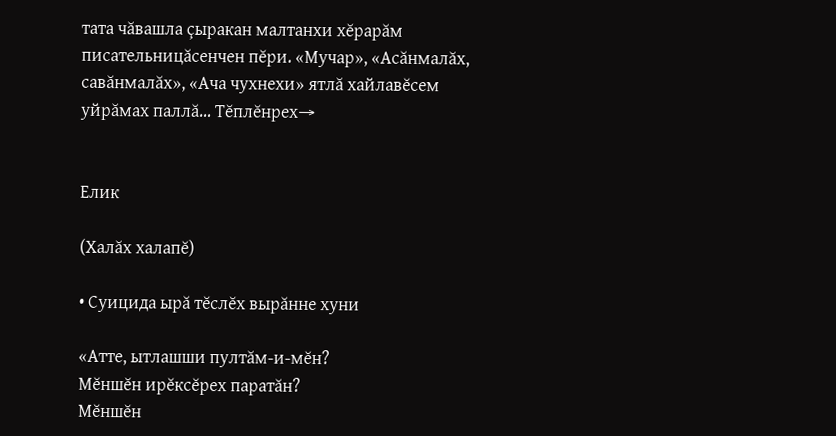тата чăвашла çыракан малтанхи хĕрарăм писательницăсенчен пĕри. «Мучар», «Асăнмалăх, савăнмалăх», «Ача чухнехи» ятлă хайлавĕсем уйрăмах паллă… Тĕплĕнрех→


Елик

(Халăх халапĕ)

• Суицида ырă тĕслĕх вырăнне хуни

«Атте, ытлашши пултăм-и-мĕн?
Мĕншĕн ирĕксĕрех паратăн?
Мĕншĕн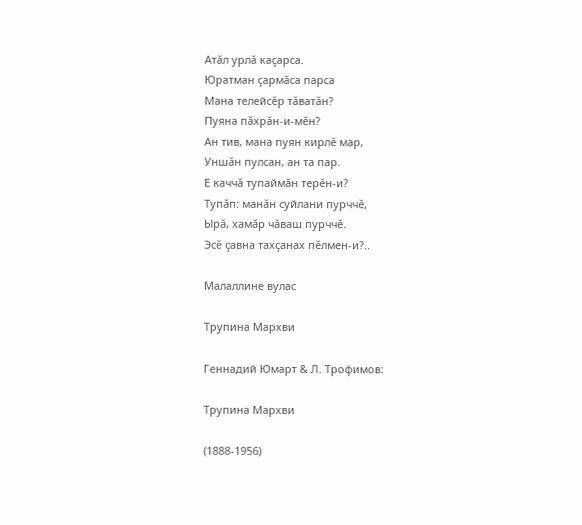Атăл урлă каçарса.
Юратман çармăса парса
Мана телейсĕр тăватăн?
Пуяна пăхрăн-и-мĕн?
Ан тив, мана пуян кирлĕ мар,
Уншăн пулсан, ан та пар.
Е каччă тупаймăн терĕн-и?
Тупăп: манăн суйлани пурччĕ,
Ырă, хамăр чăваш пурччĕ.
Эсĕ çавна тахçанах пĕлмен-и?..

Малаллине вулас

Трупина Мархви

Геннадий Юмарт & Л. Трофимов:

Трупина Мархви

(1888-1956)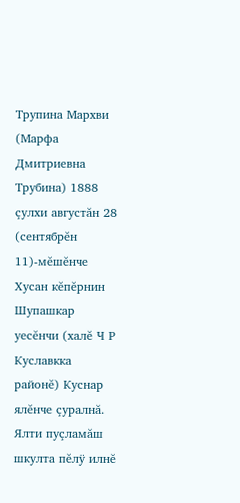Трупина Мархви (Марфа Дмитриевна Трубина) 1888 çулхи августăн 28 (сентябрĕн 11)-мĕшĕнче Хусан кĕпĕрнин Шупашкар уесĕнчи (халĕ Ч Р Куславкка районĕ) Куснар ялĕнче çуралнă. Ялти пуçламăш шкулта пĕлÿ илнĕ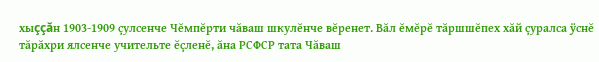хыççăн 1903-1909 çулсенче Чĕмпĕрти чăваш шкулĕнче вĕренет. Вăл ĕмĕрĕ тăршшĕпех хăй çуралса ÿснĕ тăрăхри ялсенче учительте ĕçленĕ, ăна РСФСР тата Чăваш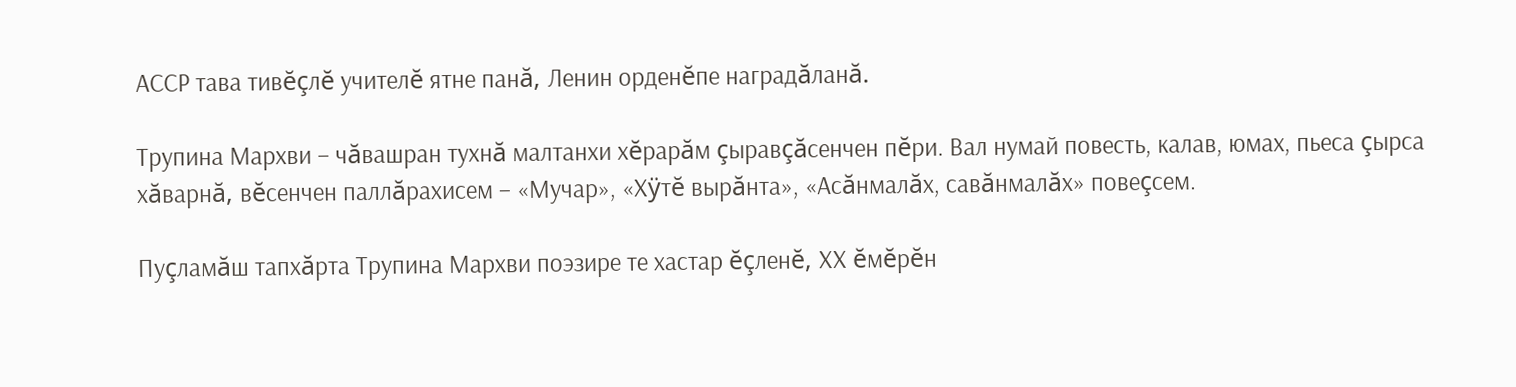АССР тава тивĕçлĕ учителĕ ятне панă, Ленин орденĕпе наградăланă.

Трупина Мархви – чăвашран тухнă малтанхи хĕрарăм çыравçăсенчен пĕри. Вал нумай повесть, калав, юмах, пьеса çырса хăварнă, вĕсенчен паллăрахисем – «Мучар», «Хÿтĕ вырăнта», «Асăнмалăх, савăнмалăх» повеçсем.

Пуçламăш тапхăрта Трупина Мархви поэзире те хастар ĕçленĕ, ХХ ĕмĕрĕн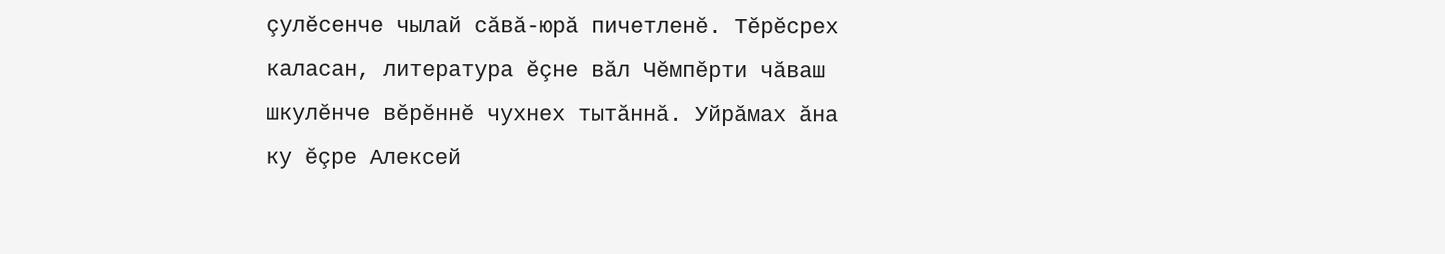çулĕсенче чылай сăвă-юрă пичетленĕ. Тĕрĕсрех каласан, литература ĕçне вăл Чĕмпĕрти чăваш шкулĕнче вĕрĕннĕ чухнех тытăннă. Уйрăмах ăна ку ĕçре Алексей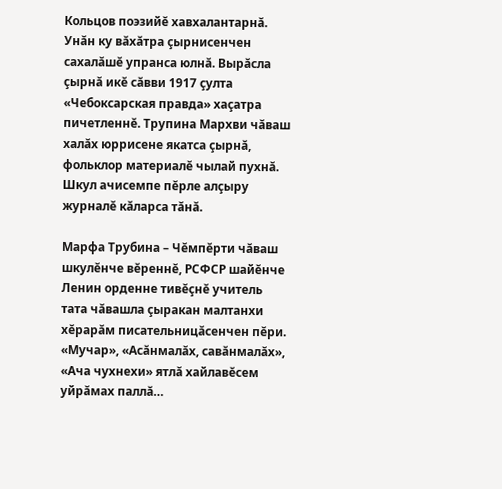Кольцов поэзийĕ хавхалантарнă. Унăн ку вăхăтра çырнисенчен сахалăшĕ упранса юлнă. Вырăсла çырнă икĕ сăвви 1917 çулта «Чебоксарская правда» хаçатра пичетленнĕ. Трупина Мархви чăваш халăх юррисене якатса çырнă, фольклор материалĕ чылай пухнă. Шкул ачисемпе пĕрле алçыру журналĕ кăларса тăнă.

Марфа Трубина – Чĕмпĕрти чăваш шкулĕнче вĕреннĕ, РСФСР шайĕнче Ленин орденне тивĕçнĕ учитель тата чăвашла çыракан малтанхи хĕрарăм писательницăсенчен пĕри. «Мучар», «Асăнмалăх, савăнмалăх», «Ача чухнехи» ятлă хайлавĕсем уйрăмах паллă…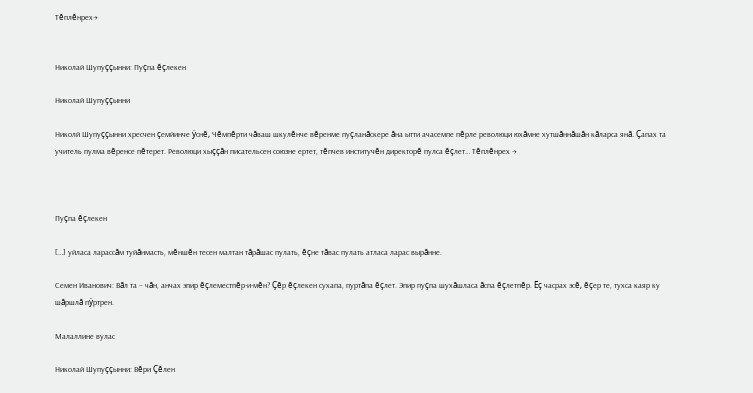Тĕплĕнрех→


Николай Шупуççынни: Пуçпа ĕçлекен

Николай Шупуççынни

Николй Шупуççынни хресчен çемйинче ÿснĕ, Чĕмпĕрти чăваш шкулĕнче вĕренме пуçланăскере ăна ытти ачасемпе пĕрле революци юхăмне хутшăннăшăн кăларса янă. Çапах та учитель пулма вĕренсе пĕтерет. Революци хыççăн писательсен союзне ертет, тĕпчев институчĕн директорĕ пулса ĕçлет… Тĕплĕнрех →



Пуçпа ĕçлекен

[…] уйласа ларассăм туйăнмасть, мĕншĕн тесен малтан тăрăшас пулать, ĕçне тăвас пулать атласа ларас вырăнне.

Семен Иванович: Вăл та – чăн, анчах эпир ĕçлеместпĕр-и-мĕн? Çĕр ĕçлекен сухапа, пуртăпа ĕçлет. Эпир пуçпа шухăшласа ăспа ĕçлетпĕр. Ĕç часрах эсĕ, ĕçер те, тухса каяр ку шăршлă пÿртрен.

Малаллине вулас

Николай Шупуççынни: Вĕри Çĕлен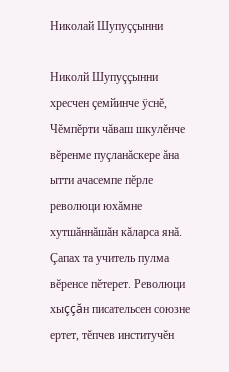Николай Шупуççынни

Николй Шупуççынни хресчен çемйинче ÿснĕ, Чĕмпĕрти чăваш шкулĕнче вĕренме пуçланăскере ăна ытти ачасемпе пĕрле революци юхăмне хутшăннăшăн кăларса янă. Çапах та учитель пулма вĕренсе пĕтерет. Революци хыççăн писательсен союзне ертет, тĕпчев институчĕн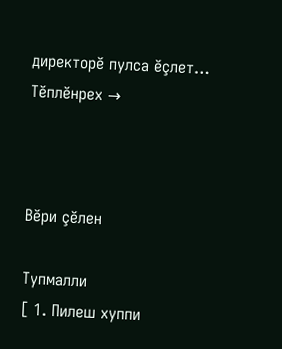директорĕ пулса ĕçлет… Тĕплĕнрех →



Вĕри çĕлен

Тупмалли
[ 1. Пилеш хуппи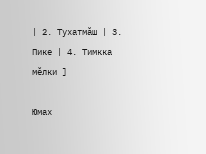| 2. Тухатмăш | 3. Пике | 4. Тимкка мĕлки ]

Юмах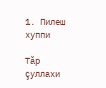1. Пилеш хуппи

Тăр çуллахи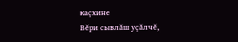каçхине
Вĕри сывлăш уçăлчĕ,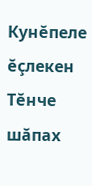Кyнĕпеле ĕçлекен
Тĕнче шăпах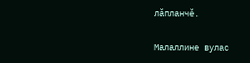лăпланчĕ.

Малаллине вулас